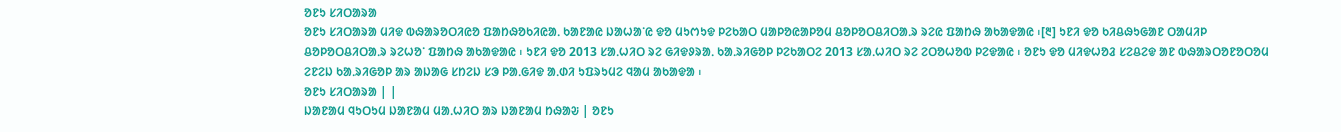ᱚᱱᱩ ᱥᱤᱛᱟᱨᱟ
ᱚᱱᱩ ᱥᱤᱛᱟᱨᱟ ᱢᱤᱫ ᱵᱷᱟᱨᱚᱛᱤᱭᱚ ᱯᱟᱴᱷᱚᱠᱤᱭᱟᱹ ᱠᱟᱱᱟᱭ ᱡᱟᱦᱟᱸᱭ ᱫᱚ ᱢᱩᱬᱩᱫ ᱞᱮᱠᱟᱛ ᱢᱟᱞᱚᱭᱟᱞᱚᱢ ᱪᱚᱞᱚᱛᱪᱤᱛᱟᱹᱨ ᱨᱮᱭ ᱯᱟᱴᱷ ᱟᱠᱟᱫᱟᱭ ᱾[᱓] ᱩᱱᱤ ᱫᱚ ᱠᱤᱪᱷᱩᱜᱟᱱ ᱛᱟᱢᱤᱞ ᱪᱚᱞᱚᱛᱪᱤᱛᱟᱹᱨ ᱨᱮᱦᱚᱸ ᱯᱟᱴᱷ ᱟᱠᱟᱫᱟᱭ ᱾ ᱩᱱᱤ ᱫᱚ 2013 ᱥᱟᱹᱦᱤᱛ ᱨᱮ ᱜᱤᱫᱽᱨᱟᱹ ᱠᱟᱹᱨᱤᱜᱚᱞ ᱞᱮᱠᱟᱛᱮ 2013 ᱥᱟᱹᱦᱤᱛ ᱨᱮ ᱮᱛᱚᱦᱚᱵ ᱞᱮᱫᱟᱭ ᱾ ᱚᱱᱩ ᱫᱚ ᱢᱤᱫᱦᱚᱲ ᱥᱮᱪᱮᱫ ᱟᱱ ᱵᱷᱟᱨᱛᱚᱱᱚᱛᱚᱢ ᱮᱱᱮᱡ ᱠᱟᱹᱨᱤᱜᱚᱞ ᱟᱨ ᱟᱡᱟᱜ ᱥᱴᱮᱡ ᱥᱳ ᱞᱟᱹᱜᱤᱫ ᱟᱹᱰᱤ ᱩᱯᱨᱩᱢᱮ ᱧᱟᱢ ᱟᱠᱟᱫᱟ ᱾
ᱚᱱᱩ ᱥᱤᱛᱟᱨᱟ | |
ᱡᱟᱱᱟᱢ ᱧᱩᱛᱩᱢ ᱡᱟᱱᱟᱢ ᱢᱟᱹᱦᱤᱛ ᱟᱨ ᱡᱟᱱᱟᱢ ᱴᱷᱟᱶ | ᱚᱱᱩ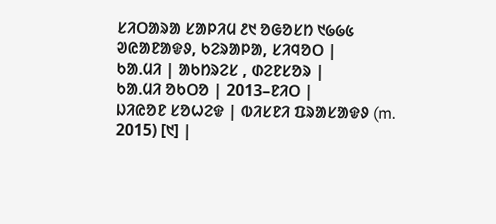ᱥᱤᱛᱟᱨᱟ ᱥᱟᱞᱤᱢ ᱒᱑ ᱚᱜᱚᱥᱴ ᱑᱙᱙᱕ ᱣᱭᱟᱱᱟᱫᱽ, ᱠᱮᱨᱟᱞᱟ, ᱥᱤᱧᱚᱛ |
ᱠᱟᱹᱢᱤ | ᱟᱠᱴᱨᱮᱥ , ᱰᱮᱱᱥᱚᱨ |
ᱠᱟᱹᱢᱤ ᱚᱠᱛᱚ | 2013–ᱱᱤᱛ |
ᱡᱤᱭᱚᱱ ᱥᱚᱦᱮᱫ | ᱵᱤᱥᱱᱤ ᱯᱨᱟᱥᱟᱫᱽ (m. 2015) [᱑] |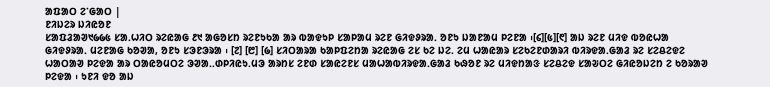ᱟᱯᱟᱛ ᱮᱸᱜᱟᱛ |
ᱱᱤᱡᱮᱨ ᱡᱤᱭᱚᱱ
ᱥᱟᱯᱲᱟᱣ᱑᱙᱙᱕ ᱥᱟᱹᱦᱤᱛ ᱨᱮᱭᱟᱜ ᱒᱑ ᱟᱜᱚᱥᱴ ᱨᱮᱱᱩᱠᱟ ᱟᱨ ᱵᱟᱫᱩᱞ ᱥᱟᱞᱟᱢ ᱨᱮᱱ ᱜᱤᱫᱽᱨᱟᱹ ᱚᱱᱩ ᱡᱟᱱᱟᱢ ᱞᱮᱱᱟ ᱾[᱔][᱕][᱖] ᱟᱡ ᱨᱮᱱ ᱢᱤᱫ ᱵᱚᱭᱦᱟ ᱜᱤᱫᱽᱨᱟᱹ ᱢᱮᱱᱟᱜ ᱠᱚᱣᱟ, ᱚᱱᱩ ᱥᱳᱱᱳᱨᱟ ᱾ [᱗] [᱘] [᱙] ᱥᱤᱛᱟᱨᱟ ᱠᱟᱞᱯᱮᱴᱟ ᱨᱮᱭᱟᱜ ᱮᱥ ᱠᱮ ᱡᱮᱹ ᱮᱢ ᱦᱟᱭᱟᱨ ᱥᱮᱠᱮᱱᱰᱟᱨᱤ ᱵᱤᱨᱫᱟᱹᱜᱟᱲ ᱨᱮ ᱥᱮᱪᱮᱫᱮ ᱦᱟᱛᱟᱣ ᱞᱮᱫᱟ ᱟᱨ ᱛᱟᱭᱚᱢᱛᱮ ᱳᱣᱟᱹᱹᱰᱞᱤᱭᱩᱹᱢᱳ ᱟᱨᱴᱥ ᱮᱱᱰ ᱥᱟᱭᱮᱱᱥ ᱢᱟᱦᱟᱵᱤᱨᱫᱟᱹᱜᱟᱲ ᱠᱷᱚᱱ ᱨᱮ ᱢᱤᱫᱴᱟᱝ ᱥᱮᱪᱮᱫ ᱥᱟᱶᱛᱮ ᱜᱤᱭᱚᱡᱮᱴ ᱮ ᱠᱚᱨᱟᱣ ᱞᱮᱫᱟ ᱾ ᱩᱱᱤ ᱫᱚ ᱟᱡ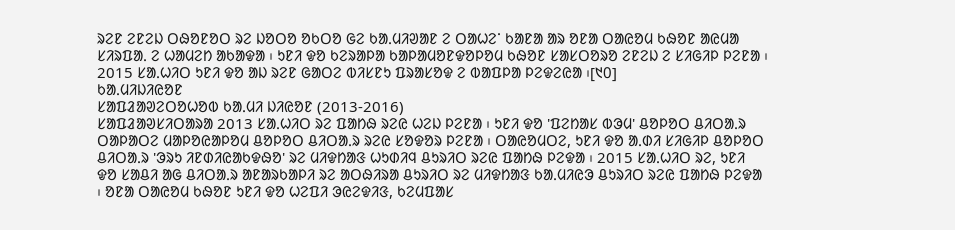ᱨᱮᱱ ᱮᱱᱮᱡ ᱛᱷᱚᱱᱚᱛ ᱨᱮ ᱡᱚᱛᱚ ᱚᱠᱛᱚ ᱜᱮ ᱠᱟᱹᱢᱤᱣᱟᱱ ᱮ ᱛᱟᱦᱮᱸ ᱠᱟᱱᱟ ᱟᱨ ᱚᱱᱟ ᱛᱟᱭᱚᱢ ᱠᱷᱚᱱ ᱟᱭᱢᱟ ᱥᱤᱨᱯᱟᱹ ᱮ ᱦᱟᱢᱮᱴ ᱟᱠᱟᱫᱟ ᱾ ᱩᱱᱤ ᱫᱚ ᱠᱮᱨᱟᱞᱟ ᱠᱟᱞᱟᱢᱚᱱᱫᱚᱞᱚᱢ ᱠᱷᱚᱱ ᱥᱟᱥᱛᱚᱨᱚ ᱮᱱᱮᱡ ᱮ ᱥᱤᱜᱤᱞ ᱞᱮᱱᱟ ᱾ 2015 ᱥᱟᱹᱦᱤᱛ ᱩᱱᱤ ᱫᱚ ᱟᱡ ᱨᱮᱱ ᱜᱟᱛᱮ ᱵᱤᱥᱱᱩ ᱯᱨᱟᱥᱚᱫ ᱮ ᱵᱟᱯᱞᱟ ᱞᱮᱫᱮᱭᱟ ᱾[᱑᱐]
ᱠᱟᱹᱢᱤᱡᱤᱭᱚᱱ
ᱥᱟᱯᱲᱟᱣᱮᱛᱚᱦᱚᱵ ᱠᱟᱹᱢᱤ ᱡᱤᱭᱚᱱ (2013-2016)
ᱥᱟᱯᱲᱟᱣᱥᱤᱛᱟᱨᱟ 2013 ᱥᱟᱹᱦᱤᱛ ᱨᱮ ᱯᱟᱴᱷ ᱨᱮᱭ ᱦᱮᱡ ᱞᱮᱱᱟ ᱾ ᱩᱱᱤ ᱫᱚ 'ᱯᱮᱴᱟᱥ ᱵᱳᱢ' ᱪᱚᱞᱚᱛ ᱪᱤᱛᱟᱹᱨ ᱛᱟᱞᱟᱛᱮ ᱢᱟᱞᱚᱭᱟᱞᱚᱢ ᱪᱚᱞᱚᱛ ᱪᱤᱛᱟᱹᱨ ᱨᱮᱭ ᱥᱚᱫᱚᱨ ᱞᱮᱱᱟ ᱾ ᱛᱟᱭᱚᱢᱛᱮ, ᱩᱱᱤ ᱫᱚ ᱟᱹᱰᱤ ᱥᱤᱜᱤᱞ ᱪᱚᱞᱚᱛ ᱪᱤᱛᱟᱹᱨ 'ᱳᱨᱩ ᱤᱱᱰᱤᱭᱟᱠᱫᱷᱚ' ᱨᱮ ᱢᱤᱫᱴᱟᱝ ᱦᱩᱰᱤᱧ ᱪᱩᱨᱤᱛ ᱨᱮᱭ ᱯᱟᱴᱷ ᱞᱮᱫᱟ ᱾ 2015 ᱥᱟᱹᱦᱤᱛ ᱨᱮ, ᱩᱱᱤ ᱫᱚ ᱥᱟᱪᱤ ᱟᱜ ᱪᱤᱛᱟᱹᱨ ᱟᱱᱟᱨᱠᱟᱞᱤ ᱨᱮ ᱟᱛᱷᱤᱨᱟ ᱪᱩᱨᱤᱛ ᱨᱮ ᱢᱤᱫᱴᱟᱝ ᱠᱟᱹᱢᱤᱭᱳ ᱪᱩᱨᱤᱛ ᱨᱮᱭ ᱯᱟᱴᱷ ᱞᱮᱫᱟ ᱾ ᱚᱱᱟ ᱛᱟᱭᱚᱢ ᱠᱷᱚᱱ ᱩᱱᱤ ᱫᱚ ᱦᱮᱯᱤ ᱳᱭᱮᱫᱤᱝ, ᱠᱮᱢᱯᱟᱥ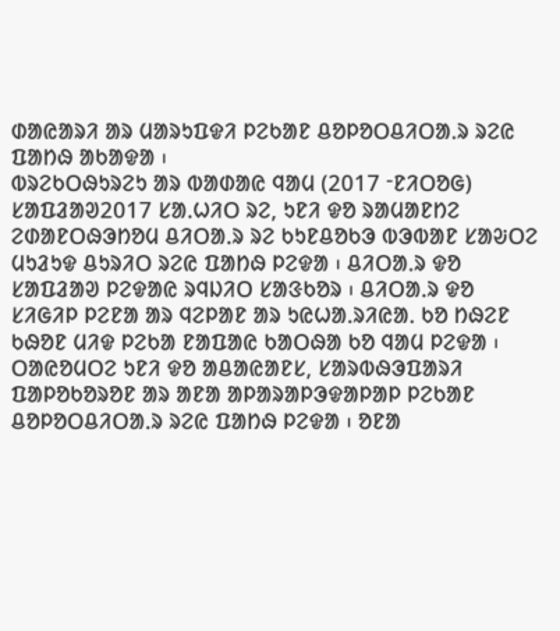ᱰᱟᱭᱟᱨᱤ ᱟᱨ ᱢᱟᱨᱩᱯᱫᱤ ᱞᱮᱠᱟᱱ ᱪᱚᱞᱚᱛᱪᱤᱛᱟᱹᱨ ᱨᱮᱭ ᱯᱟᱴᱷ ᱟᱠᱟᱫᱟ ᱾
ᱵᱨᱮᱠᱛᱷᱩᱨᱮᱩ ᱟᱨ ᱵᱟᱰᱟᱭ ᱧᱟᱢ (2017 ᱼᱱᱤᱛᱚᱜ)
ᱥᱟᱯᱲᱟᱣ2017 ᱥᱟᱹᱦᱤᱛ ᱨᱮ, ᱩᱱᱤ ᱫᱚ ᱨᱟᱢᱟᱱᱴᱮ ᱮᱰᱟᱱᱛᱷᱳᱴᱚᱢ ᱪᱤᱛᱟᱹᱨ ᱨᱮ ᱠᱩᱱᱪᱚᱠᱳ ᱵᱳᱵᱟᱱ ᱥᱟᱶᱛᱮ ᱢᱩᱲᱩᱫ ᱪᱩᱨᱤᱛ ᱨᱮᱭ ᱯᱟᱴᱷ ᱞᱮᱫᱟ ᱾ ᱪᱤᱛᱟᱹᱨ ᱫᱚ ᱥᱟᱯᱲᱟᱣ ᱞᱮᱫᱟᱭ ᱨᱧᱡᱤᱛ ᱥᱟᱝᱠᱚᱨ ᱾ ᱪᱤᱛᱟᱹᱨ ᱫᱚ ᱥᱤᱜᱤᱞ ᱞᱮᱱᱟ ᱟᱨ ᱧᱮᱞᱟᱱ ᱟᱨ ᱩᱭᱦᱟᱹᱨᱤᱭᱟᱹ ᱠᱚ ᱴᱷᱮᱱ ᱠᱷᱚᱱ ᱢᱤᱫ ᱞᱮᱠᱟ ᱱᱟᱯᱟᱭ ᱠᱟᱛᱷᱟ ᱠᱚ ᱧᱟᱢ ᱞᱮᱫᱟ ᱾ ᱛᱟᱭᱚᱢᱛᱮ ᱩᱱᱤ ᱫᱚ ᱟᱪᱟᱭᱟᱱᱥ, ᱥᱟᱨᱵᱷᱳᱯᱟᱨᱤ ᱯᱟᱞᱚᱠᱚᱨᱚᱱ ᱟᱨ ᱟᱱᱟ ᱟᱞᱟᱨᱟᱞᱳᱫᱟᱞᱟᱞ ᱞᱮᱠᱟᱱ ᱪᱚᱞᱚᱛᱪᱤᱛᱟᱹᱨ ᱨᱮᱭ ᱯᱟᱴᱷ ᱞᱮᱫᱟ ᱾ ᱚᱱᱟ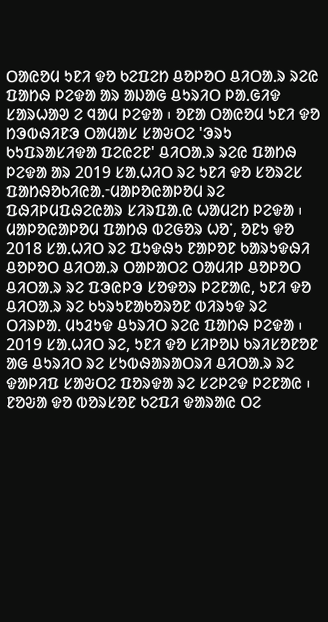ᱛᱟᱭᱚᱢ ᱩᱱᱤ ᱫᱚ ᱠᱮᱯᱮᱴ ᱪᱚᱞᱚᱛ ᱪᱤᱛᱟᱹᱨ ᱨᱮᱭ ᱯᱟᱴᱷ ᱞᱮᱫᱟ ᱟᱨ ᱟᱡᱟᱜ ᱪᱩᱨᱤᱛ ᱞᱟᱹᱜᱤᱫ ᱥᱟᱨᱦᱟᱣ ᱮ ᱧᱟᱢ ᱞᱮᱫᱟ ᱾ ᱚᱱᱟ ᱛᱟᱭᱚᱢ ᱩᱱᱤ ᱫᱚ ᱴᱳᱵᱷᱤᱱᱳ ᱛᱟᱢᱟᱥ ᱥᱟᱶᱛᱮ 'ᱳᱨᱩ ᱠᱩᱯᱨᱟᱥᱤᱫᱟ ᱯᱮᱭᱮᱱ' ᱪᱤᱛᱟᱹᱨ ᱨᱮᱭ ᱯᱟᱴᱷ ᱞᱮᱫᱟ ᱟᱨ 2019 ᱥᱟᱹᱦᱤᱛ ᱨᱮ ᱩᱱᱤ ᱫᱚ ᱥᱚᱨᱮᱥ ᱯᱟᱴᱷᱚᱠᱤᱭᱟᱹᱼᱢᱟᱞᱚᱭᱟᱞᱚᱢ ᱨᱮ ᱯᱷᱤᱞᱢᱯᱷᱮᱭᱟᱨ ᱥᱤᱨᱯᱟᱹᱭ ᱦᱟᱢᱮᱴ ᱞᱮᱫᱟ ᱾ ᱢᱟᱞᱚᱭᱟᱞᱚᱢ ᱯᱟᱴᱷ ᱵᱮᱜᱚᱨ ᱦᱚᱸ, ᱚᱱᱩ ᱫᱚ 2018 ᱥᱟᱹᱦᱤᱛ ᱨᱮ ᱯᱩᱫᱷᱩ ᱱᱟᱞᱚᱱ ᱠᱟᱨᱩᱫᱷᱤ ᱪᱚᱞᱚᱛ ᱪᱤᱛᱟᱹᱨ ᱛᱟᱞᱟᱛᱮ ᱛᱟᱢᱤᱞ ᱪᱚᱞᱚᱛ ᱪᱤᱛᱟᱹᱨ ᱨᱮ ᱯᱳᱭᱞᱳ ᱥᱚᱫᱚᱨ ᱞᱮᱱᱟᱭ, ᱩᱱᱤ ᱫᱚ ᱪᱤᱛᱟᱹᱨ ᱨᱮ ᱠᱩᱨᱩᱱᱟᱠᱚᱨᱚᱱ ᱵᱤᱨᱩᱫ ᱨᱮ ᱛᱤᱨᱞᱟᱹ ᱢᱩᱲᱩᱫ ᱪᱩᱨᱤᱛ ᱨᱮᱭ ᱯᱟᱴᱷ ᱞᱮᱫᱟ ᱾
2019 ᱥᱟᱹᱦᱤᱛ ᱨᱮ, ᱩᱱᱤ ᱫᱚ ᱥᱤᱞᱚᱡ ᱠᱨᱤᱥᱚᱱᱚᱱ ᱟᱜ ᱪᱩᱨᱤᱛ ᱨᱮ ᱥᱩᱵᱷᱟᱨᱟᱛᱨᱤ ᱪᱤᱛᱟᱹᱨ ᱨᱮ ᱫᱟᱞᱤᱯ ᱥᱟᱶᱛᱮ ᱯᱚᱨᱫᱟ ᱨᱮ ᱥᱮᱞᱮᱫ ᱞᱮᱱᱟᱭ ᱾ ᱱᱚᱶᱟ ᱫᱚ ᱵᱚᱨᱥᱚᱱ ᱠᱮᱯᱤ ᱫᱟᱨᱟᱭ ᱛᱮ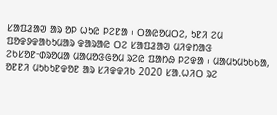ᱥᱟᱯᱲᱟᱣ ᱟᱨ ᱚᱞ ᱦᱩᱭ ᱞᱮᱱᱟ ᱾ ᱛᱟᱭᱚᱢᱛᱮ, ᱩᱱᱤ ᱮᱢ ᱯᱚᱫᱽᱫᱟᱠᱩᱢᱟᱨ ᱫᱟᱨᱟᱭ ᱛᱮ ᱥᱟᱯᱲᱟᱣ ᱢᱤᱫᱴᱟᱝ ᱮᱠᱥᱚᱱᱼᱰᱨᱚᱢᱟ ᱢᱟᱢᱚᱝᱜᱚᱢ ᱨᱮᱭ ᱯᱟᱴᱷ ᱞᱮᱫᱟ ᱾ ᱢᱟᱢᱩᱢᱩᱠᱠᱟ, ᱚᱱᱱᱤ ᱢᱩᱠᱩᱱᱫᱚᱱ ᱟᱨ ᱥᱤᱫᱫᱤᱠ 2020 ᱥᱟᱹᱦᱤᱛ ᱨᱮ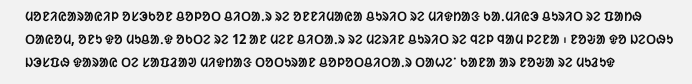ᱢᱚᱱᱤᱭᱟᱨᱟᱭᱤᱞ ᱚᱥᱳᱠᱚᱱ ᱪᱚᱞᱚᱛ ᱪᱤᱛᱟᱹᱨ ᱨᱮ ᱚᱱᱱᱤᱢᱟᱭᱟ ᱪᱩᱨᱤᱛ ᱨᱮ ᱢᱤᱫᱴᱟᱝ ᱠᱟᱹᱢᱤᱭᱳ ᱪᱩᱨᱤᱛ ᱨᱮ ᱯᱟᱴᱷ ᱛᱟᱭᱚᱢ, ᱚᱱᱩ ᱫᱚ ᱢᱩᱪᱟᱹᱫ ᱚᱠᱛᱮ ᱨᱮ 12 ᱟᱱ ᱢᱮᱱ ᱪᱤᱛᱟᱹᱨ ᱨᱮ ᱢᱮᱨᱤᱱ ᱪᱩᱨᱤᱛ ᱨᱮ ᱧᱮᱞ ᱧᱟᱢ ᱞᱮᱱᱟ ᱾ ᱱᱚᱶᱟ ᱫᱚ ᱡᱮᱛᱷᱩ ᱡᱳᱥᱯᱷ ᱫᱟᱨᱟᱭ ᱛᱮ ᱥᱟᱯᱲᱟᱣ ᱢᱤᱫᱴᱟᱝ ᱛᱚᱛᱩᱨᱟᱱ ᱪᱚᱞᱚᱛᱪᱤᱛᱟᱹᱨ ᱛᱟᱦᱮᱸ ᱠᱟᱱᱟ ᱟᱨ ᱱᱚᱶᱟ ᱨᱮ ᱢᱩᱲᱩᱫ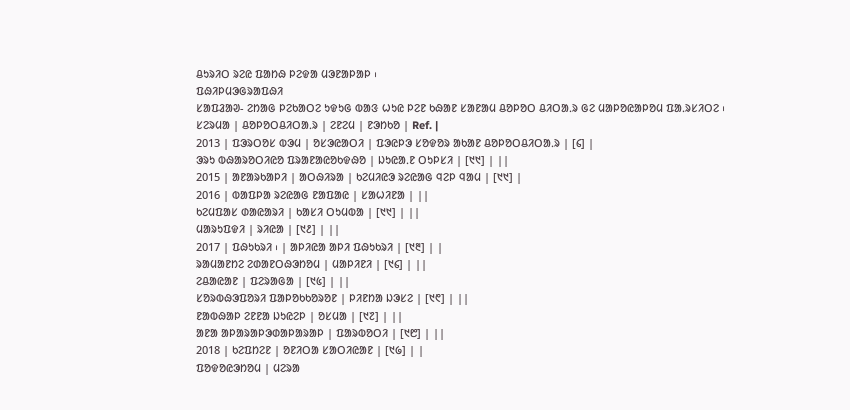ᱪᱩᱨᱤᱛ ᱨᱮᱭ ᱯᱟᱴᱷ ᱞᱮᱫᱟ ᱢᱳᱱᱟᱞᱟᱞ ᱾
ᱯᱷᱤᱞᱢᱳᱜᱨᱟᱯᱷᱤ
ᱥᱟᱯᱲᱟᱣ- ᱮᱴᱟᱜ ᱞᱮᱠᱟᱛᱮ ᱩᱫᱩᱜ ᱵᱟᱝ ᱦᱩᱭ ᱞᱮᱱ ᱠᱷᱟᱱ ᱥᱟᱱᱟᱢ ᱪᱚᱞᱚᱛ ᱪᱤᱛᱟᱹᱨ ᱜᱮ ᱢᱟᱞᱚᱭᱟᱞᱚᱢ ᱯᱟᱹᱨᱥᱤᱛᱮ ᱾
ᱥᱮᱨᱢᱟ | ᱪᱚᱞᱚᱛᱪᱤᱛᱟᱹᱨ | ᱮᱱᱮᱢ | ᱱᱳᱴᱠᱚ | Ref. |
2013 | ᱯᱳᱨᱛᱚᱥ ᱵᱳᱢ | ᱚᱥᱳᱭᱟᱛᱤ | ᱯᱳᱭᱞᱳ ᱥᱚᱫᱚᱨ ᱟᱠᱟᱱ ᱪᱚᱞᱚᱛᱪᱤᱛᱟᱹᱨ | [᱔] |
ᱳᱨᱩ ᱵᱷᱟᱨᱚᱛᱤᱭᱚ ᱯᱨᱟᱱᱟᱭᱚᱠᱫᱷᱚ | ᱡᱩᱭᱟᱹᱱ ᱛᱩᱞᱥᱤ | [᱑᱑] | ||
2015 | ᱟᱱᱟᱨᱠᱟᱞᱤ | ᱟᱛᱷᱤᱨᱟ | ᱠᱮᱢᱤᱭᱳ ᱨᱮᱭᱟᱜ ᱧᱮᱞ ᱧᱟᱢ | [᱑᱑] |
2016 | ᱵᱟᱯᱞᱟ ᱨᱮᱭᱟᱜ ᱱᱟᱯᱟᱭ | ᱥᱟᱦᱤᱱᱟ | ||
ᱠᱮᱢᱯᱟᱥ ᱰᱟᱭᱟᱨᱤ | ᱠᱟᱥᱤ ᱛᱩᱢᱵᱟ | [᱑᱑] | ||
ᱢᱟᱨᱩᱯᱫᱤ | ᱨᱤᱭᱟ | [᱑᱒] | ||
2017 | ᱯᱷᱩᱠᱨᱤ ᱾ | ᱟᱞᱤᱭᱟ ᱟᱞᱤ ᱯᱷᱩᱠᱨᱤ | [᱑᱓] | |
ᱨᱟᱢᱟᱱᱴᱮ ᱮᱰᱟᱱᱛᱷᱳᱴᱚᱢ | ᱢᱟᱞᱤᱱᱤ | [᱑᱔] | ||
ᱮᱪᱟᱭᱟᱱ | ᱯᱮᱨᱟᱜᱟ | [᱑᱕] | ||
ᱥᱚᱨᱵᱷᱳᱯᱚᱨᱤ ᱯᱟᱞᱚᱠᱠᱚᱨᱚᱱ | ᱞᱤᱱᱴᱟ ᱡᱳᱥᱮ | [᱑᱖] | ||
ᱱᱟᱵᱷᱟᱞ ᱮᱱᱱᱟ ᱡᱩᱭᱮᱞ | ᱚᱥᱢᱟ | [᱑᱗] | ||
ᱟᱱᱟ ᱟᱞᱟᱨᱟᱞᱳᱰᱟᱞᱟᱨᱟᱞ | ᱯᱟᱨᱵᱚᱛᱤ | [᱑᱘] | ||
2018 | ᱠᱮᱯᱴᱮᱱ | ᱚᱱᱤᱛᱟ ᱥᱟᱛᱤᱭᱟᱱ | [᱑᱙] | |
ᱯᱚᱫᱚᱭᱳᱴᱚᱢ | ᱢᱮᱨᱟ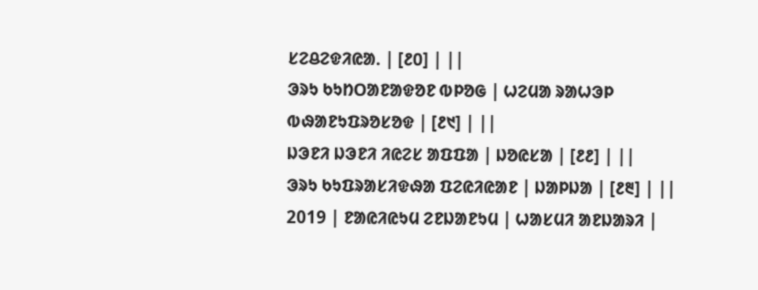ᱥᱮᱪᱮᱫᱤᱭᱟᱹ | [᱒᱐] | ||
ᱳᱨᱩ ᱠᱩᱴᱛᱟᱱᱟᱫᱚᱱ ᱵᱞᱚᱜ | ᱦᱮᱢᱟ ᱨᱟᱦᱳᱞ ᱵᱷᱟᱱᱩᱯᱨᱚᱥᱚᱫ | [᱒᱑] | ||
ᱡᱳᱱᱤ ᱡᱳᱱᱤ ᱤᱭᱮᱥ ᱟᱯᱯᱟ | ᱡᱚᱭᱥᱟ | [᱒᱒] | ||
ᱳᱨᱩ ᱠᱩᱯᱨᱟᱥᱤᱫᱷᱟ ᱯᱮᱭᱤᱭᱟᱱ | ᱡᱟᱞᱡᱟ | [᱒᱓] | ||
2019 | ᱱᱟᱭᱤᱭᱩᱢ ᱮᱱᱡᱟᱱᱩᱢ | ᱦᱟᱥᱢᱤ ᱟᱱᱡᱟᱨᱤ |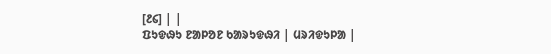[᱒᱔] | |
ᱯᱩᱫᱷᱩ ᱱᱟᱞᱚᱱ ᱠᱟᱨᱩᱫᱷᱤ | ᱢᱨᱤᱫᱩᱞᱟ |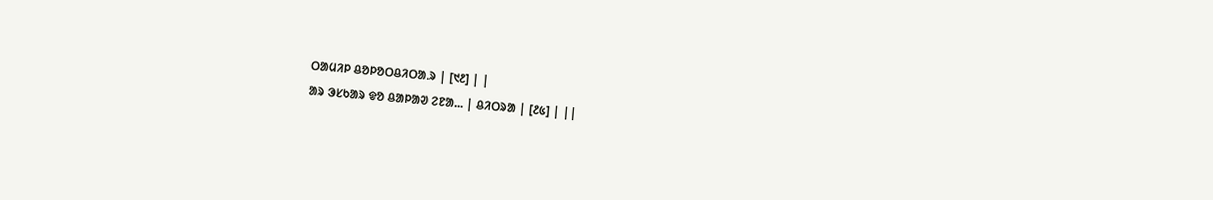ᱛᱟᱢᱤᱞ ᱪᱚᱞᱚᱛᱪᱤᱛᱟᱹᱨ | [᱑᱒] | |
ᱟᱨ ᱳᱥᱠᱟᱨ ᱫᱚ ᱪᱟᱞᱟᱣ ᱮᱱᱟ... | ᱪᱤᱛᱨᱟ | [᱒᱕] | ||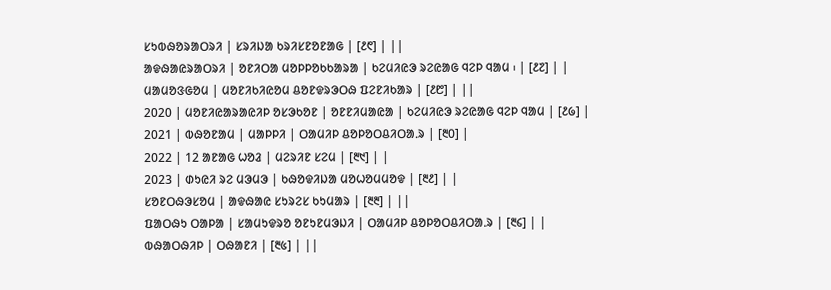ᱥᱩᱵᱷᱚᱨᱟᱛᱨᱤ | ᱥᱨᱤᱡᱟ ᱠᱨᱤᱥᱱᱚᱱᱟᱜ | [᱒᱖] | ||
ᱟᱫᱷᱟᱭᱨᱟᱛᱨᱤ | ᱚᱱᱤᱛᱟ ᱢᱚᱞᱞᱚᱠᱠᱟᱨᱟ | ᱠᱮᱢᱤᱭᱳ ᱨᱮᱭᱟᱜ ᱧᱮᱞ ᱧᱟᱢ ᱾ | [᱒᱗] | |
ᱢᱟᱢᱚᱝᱜᱚᱢ | ᱢᱚᱱᱤᱠᱤᱭᱚᱢ ᱪᱚᱱᱫᱨᱳᱛᱷ ᱯᱮᱱᱤᱠᱟᱨ | [᱒᱘] | ||
2020 | ᱢᱚᱱᱤᱭᱟᱨᱟᱭᱤᱞ ᱚᱥᱳᱠᱚᱱ | ᱚᱱᱱᱤᱢᱟᱭᱟ | ᱠᱮᱢᱤᱭᱳ ᱨᱮᱭᱟᱜ ᱧᱮᱞ ᱧᱟᱢ | [᱒᱙] |
2021 | ᱵᱷᱚᱱᱟᱢ | ᱢᱟᱞᱞᱤ | ᱛᱟᱢᱤᱞ ᱪᱚᱞᱚᱛᱪᱤᱛᱟᱹᱨ | [᱓᱐] |
2022 | 12 ᱟᱱᱟᱜ ᱦᱚᱲ | ᱢᱮᱨᱤᱱ ᱥᱮᱢ | [᱓᱑] | |
2023 | ᱰᱩᱭᱤ ᱨᱮ ᱢᱳᱢᱳ | ᱠᱷᱚᱫᱤᱡᱟ ᱢᱚᱦᱚᱢᱢᱚᱫ | [᱓᱒] | |
ᱥᱚᱱᱛᱷᱳᱥᱚᱢ | ᱟᱫᱷᱟᱭ ᱥᱩᱨᱮᱥ ᱠᱩᱢᱟᱨ | [᱓᱓] | ||
ᱯᱟᱛᱷᱩ ᱛᱟᱞᱟ | ᱥᱟᱢᱩᱫᱨᱚ ᱚᱱᱩᱱᱢᱳᱡᱤ | ᱛᱟᱢᱤᱞ ᱪᱚᱞᱚᱛᱪᱤᱛᱟᱹᱨ | [᱓᱔] | |
ᱵᱷᱟᱛᱷᱤᱞ | ᱛᱷᱟᱱᱤ | [᱓᱕] | ||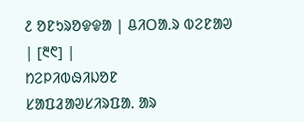᱒ ᱚᱱᱩᱨᱚᱫᱫᱟ | ᱪᱤᱛᱟᱹᱨ ᱵᱮᱱᱟᱣ | [᱓᱖] |
ᱴᱮᱞᱤᱵᱷᱤᱡᱚᱱ
ᱥᱟᱯᱲᱟᱣᱥᱤᱨᱯᱟᱹ ᱟᱨ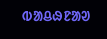ᱵᱟᱪᱷᱱᱟᱣ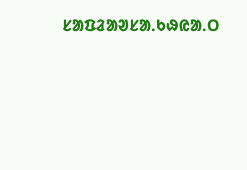ᱥᱟᱯᱲᱟᱣᱥᱟᱹᱠᱷᱭᱟᱹᱛ